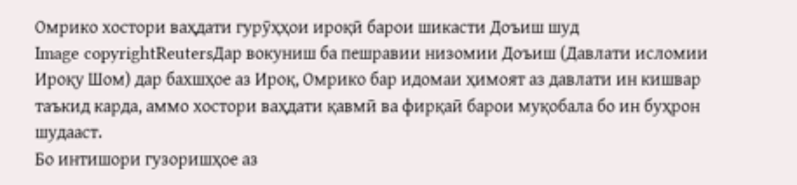Омрико хостори ваҳдати гурӯҳҳои ироқӣ барои шикасти Доъиш шуд
Image copyrightReutersДар вокуниш ба пешравии низомии Доъиш (Давлати исломии Ироқу Шом) дар бахшҳое аз Ироқ, Омрико бар идомаи ҳимоят аз давлати ин кишвар таъкид карда, аммо хостори ваҳдати қавмӣ ва фирқаӣ барои муқобала бо ин буҳрон шудааст.
Бо интишори гузоришҳое аз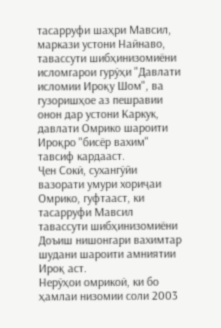тасарруфи шаҳри Мавсил, маркази устони Найнаво, тавассути шибҳинизомиёни исломгарои гурӯҳи "Давлати исломии Ироқу Шом", ва гузоришҳое аз пешравии онон дар устони Каркук, давлати Омрико шароити Ироқро "бисёр вахим" тавсиф кардааст.
Ҷен Сокӣ, сухангӯйи вазорати умури хориҷаи Омрико, гуфтааст, ки тасарруфи Мавсил тавассути шибҳинизомиёни Доъиш нишонгари вахимтар шудани шароити амниятии Ироқ аст.
Нерӯҳои омрикоӣ, ки бо ҳамлаи низомии соли 2003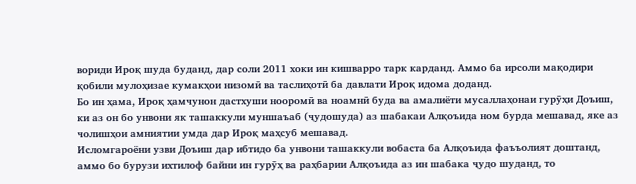вориди Ироқ шуда буданд, дар соли 2011 хоки ин кишварро тарк карданд. Аммо ба ирсоли мақодири қобили мулоҳизае кумакҳои низомӣ ва таслиҳотӣ ба давлати Ироқ идома доданд.
Бо ин ҳама, Ироқ ҳамчунон дастхуши нооромӣ ва ноамнӣ буда ва амалиёти мусаллаҳонаи гурӯҳи Доъиш, ки аз он бо унвони як ташаккули муншаъаб (ҷудошуда) аз шабакаи Алқоъида ном бурда мешавад, яке аз чолишҳои амниятии умда дар Ироқ маҳсуб мешавад.
Исломгароёни узви Доъиш дар ибтидо ба унвони ташаккули вобаста ба Алқоъида фаъъолият доштанд, аммо бо бурузи ихтилоф байни ин гурӯҳ ва раҳбарии Алқоъида аз ин шабака ҷудо шуданд, то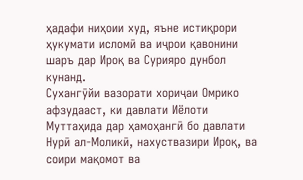ҳадафи ниҳоии худ, яъне истиқрори ҳукумати исломӣ ва иҷрои қавонини шаръ дар Ироқ ва Сурияро дунбол кунанд.
Сухангӯйи вазорати хориҷаи Омрико афзудааст, ки давлати Иёлоти Муттаҳида дар ҳамоҳангӣ бо давлати Нурӣ ал-Моликӣ, нахуствазири Ироқ, ва соири мақомот ва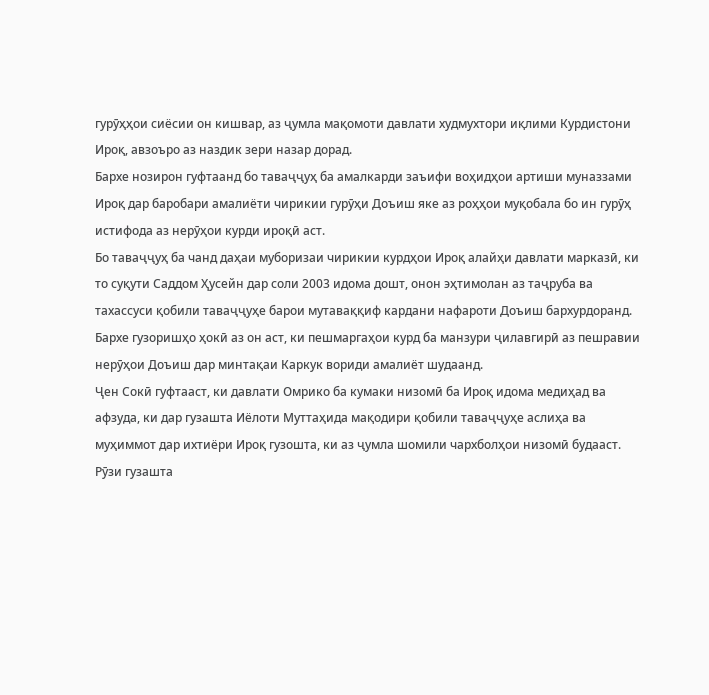гурӯҳҳои сиёсии он кишвар, аз ҷумла мақомоти давлати худмухтори иқлими Курдистони Ироқ, авзоъро аз наздик зери назар дорад.
Бархе нозирон гуфтаанд бо таваҷҷуҳ ба амалкарди заъифи воҳидҳои артиши муназзами Ироқ дар баробари амалиёти чирикии гурӯҳи Доъиш яке аз роҳҳои муқобала бо ин гурӯҳ истифода аз нерӯҳои курди ироқӣ аст.
Бо таваҷҷуҳ ба чанд даҳаи муборизаи чирикии курдҳои Ироқ алайҳи давлати марказӣ, ки то суқути Саддом Ҳусейн дар соли 2003 идома дошт, онон эҳтимолан аз таҷруба ва тахассуси қобили таваҷҷуҳе барои мутаваққиф кардани нафароти Доъиш бархурдоранд.
Бархе гузоришҳо ҳокӣ аз он аст, ки пешмаргаҳои курд ба манзури ҷилавгирӣ аз пешравии нерӯҳои Доъиш дар минтақаи Каркук вориди амалиёт шудаанд.
Ҷен Сокӣ гуфтааст, ки давлати Омрико ба кумаки низомӣ ба Ироқ идома медиҳад ва афзуда, ки дар гузашта Иёлоти Муттаҳида мақодири қобили таваҷҷуҳе аслиҳа ва муҳиммот дар ихтиёри Ироқ гузошта, ки аз ҷумла шомили чархболҳои низомӣ будааст. Рӯзи гузашта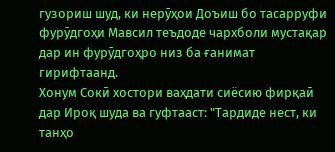гузориш шуд, ки нерӯҳои Доъиш бо тасарруфи фурӯдгоҳи Мавсил теъдоде чархболи мустақар дар ин фурӯдгоҳро низ ба ғанимат гирифтаанд.
Хонум Сокӣ хостори ваҳдати сиёсию фирқаӣ дар Ироқ шуда ва гуфтааст: "Тардиде нест, ки танҳо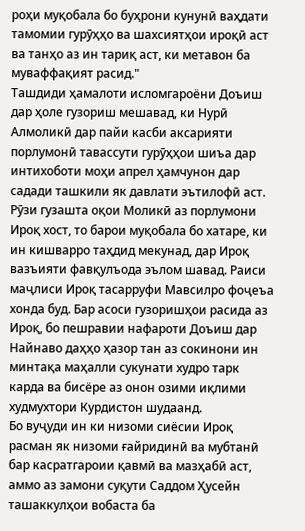роҳи муқобала бо буҳрони кунунӣ ваҳдати тамомии гурӯҳҳо ва шахсиятҳои ироқӣ аст ва танҳо аз ин тариқ аст, ки метавон ба муваффақият расид."
Ташдиди ҳамалоти исломгароёни Доъиш дар ҳоле гузориш мешавад, ки Нурӣ Алмоликӣ дар пайи касби аксарияти порлумонӣ тавассути гурӯҳҳои шиъа дар интихоботи моҳи апрел ҳамчунон дар садади ташкили як давлати эътилофӣ аст.
Рӯзи гузашта оқои Моликӣ аз порлумони Ироқ хост, то барои муқобала бо хатаре, ки ин кишварро таҳдид мекунад, дар Ироқ вазъияти фавқулъода эълом шавад. Раиси маҷлиси Ироқ тасарруфи Мавсилро фоҷеъа хонда буд. Бар асоси гузоришҳои расида аз Ироқ, бо пешравии нафароти Доъиш дар Найнаво даҳҳо ҳазор тан аз сокинони ин минтақа маҳалли сукунати худро тарк карда ва бисёре аз онон озими иқлими худмухтори Курдистон шудаанд.
Бо вуҷуди ин ки низоми сиёсии Ироқ расман як низоми ғайридинӣ ва мубтанӣ бар касратгароии қавмӣ ва мазҳабӣ аст, аммо аз замони суқути Саддом Ҳусейн ташаккулҳои вобаста ба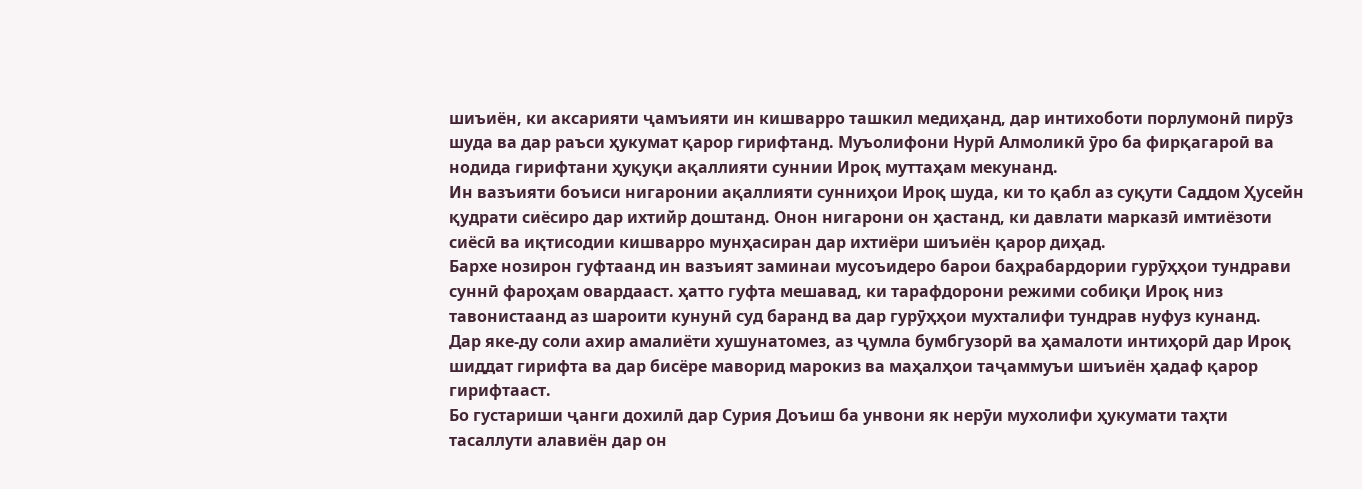шиъиён, ки аксарияти ҷамъияти ин кишварро ташкил медиҳанд, дар интихоботи порлумонӣ пирӯз шуда ва дар раъси ҳукумат қарор гирифтанд. Муъолифони Нурӣ Алмоликӣ ӯро ба фирқагароӣ ва нодида гирифтани ҳуқуқи ақаллияти суннии Ироқ муттаҳам мекунанд.
Ин вазъияти боъиси нигаронии ақаллияти сунниҳои Ироқ шуда, ки то қабл аз суқути Саддом Ҳусейн қудрати сиёсиро дар ихтийр доштанд. Онон нигарони он ҳастанд, ки давлати марказӣ имтиёзоти сиёсӣ ва иқтисодии кишварро мунҳасиран дар ихтиёри шиъиён қарор диҳад.
Бархе нозирон гуфтаанд ин вазъият заминаи мусоъидеро барои баҳрабардории гурӯҳҳои тундрави суннӣ фароҳам овардааст. ҳатто гуфта мешавад, ки тарафдорони режими собиқи Ироқ низ тавонистаанд аз шароити кунунӣ суд баранд ва дар гурӯҳҳои мухталифи тундрав нуфуз кунанд.
Дар яке-ду соли ахир амалиёти хушунатомез, аз ҷумла бумбгузорӣ ва ҳамалоти интиҳорӣ дар Ироқ шиддат гирифта ва дар бисёре маворид марокиз ва маҳалҳои таҷаммуъи шиъиён ҳадаф қарор гирифтааст.
Бо густариши ҷанги дохилӣ дар Сурия Доъиш ба унвони як нерӯи мухолифи ҳукумати таҳти тасаллути алавиён дар он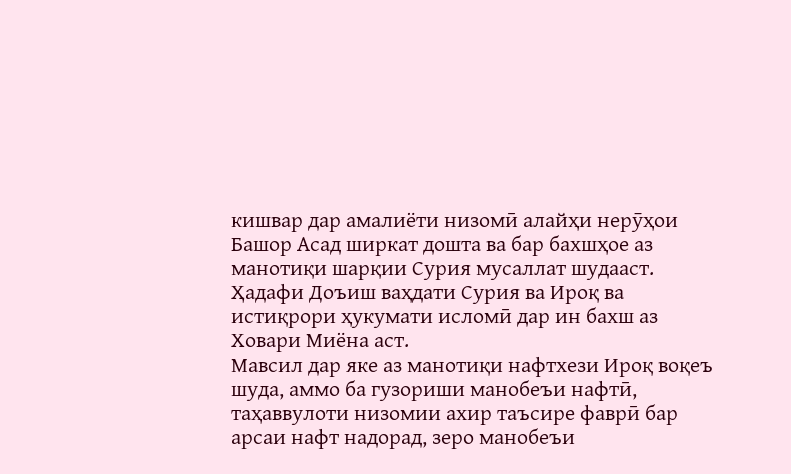кишвар дар амалиёти низомӣ алайҳи нерӯҳои Башор Асад ширкат дошта ва бар бахшҳое аз манотиқи шарқии Сурия мусаллат шудааст.
Ҳадафи Доъиш ваҳдати Сурия ва Ироқ ва истиқрори ҳукумати исломӣ дар ин бахш аз Ховари Миёна аст.
Мавсил дар яке аз манотиқи нафтхези Ироқ воқеъ шуда, аммо ба гузориши манобеъи нафтӣ, таҳаввулоти низомии ахир таъсире фаврӣ бар арсаи нафт надорад, зеро манобеъи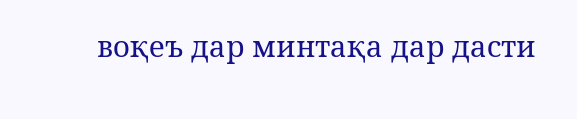воқеъ дар минтақа дар дасти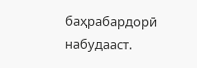баҳрабардорӣ набудааст.